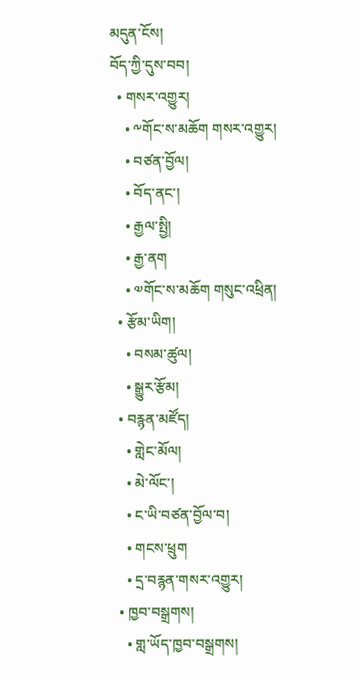མདུན་ངོས།
བོད་ཀྱི་དུས་བབ།
  • གསར་འགྱུར།
    • ༸གོང་ས་མཆོག གསར་འགྱུར།
    • བཙན་བྱོལ།
    • བོད་ནང་།
    • རྒྱལ་སྤྱི།
    • རྒྱ་ནག
    • ༧གོང་ས་མཆོག གསུང་འཕྲིན།
  • རྩོམ་ཡིག།
    • བསམ་ཚུལ།
    • སྒྱུར་རྩོམ།
  • བརྙན་མཛོད།
    • གླེང་མོལ།
    • མེ་ལོང་།
    • ང་ཡི་བཙན་བྱོལ་བ།
    • གངས་ཕྲུག
    • དྲ་བརྙན་གསར་འགྱུར།
  • ཁྱབ་བསྒྲགས།
    • གླ་ཡོད་ཁྱབ་བསྒྲགས།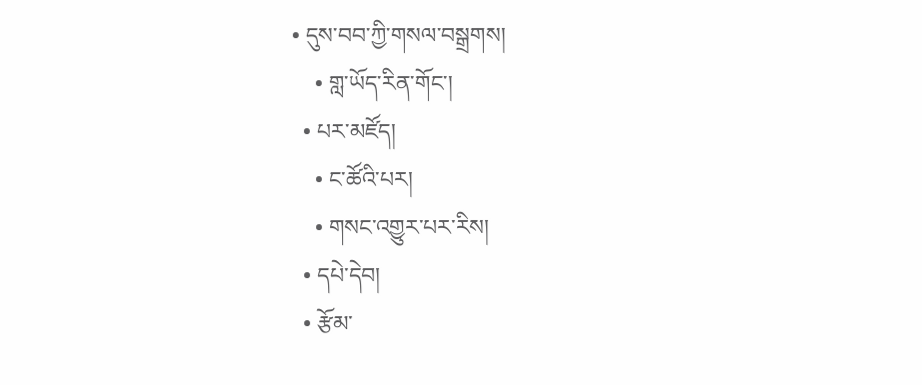• དུས་བབ་ཀྱི་གསལ་བསྒྲགས།
    • གླ་ཡོད་རིན་གོང་།
  • པར་མཛོད།
    • ང་ཚོའི་པར།
    • གསང་འགྱུར་པར་རིས།
  • དཔེ་དེབ།
  • རྩོམ་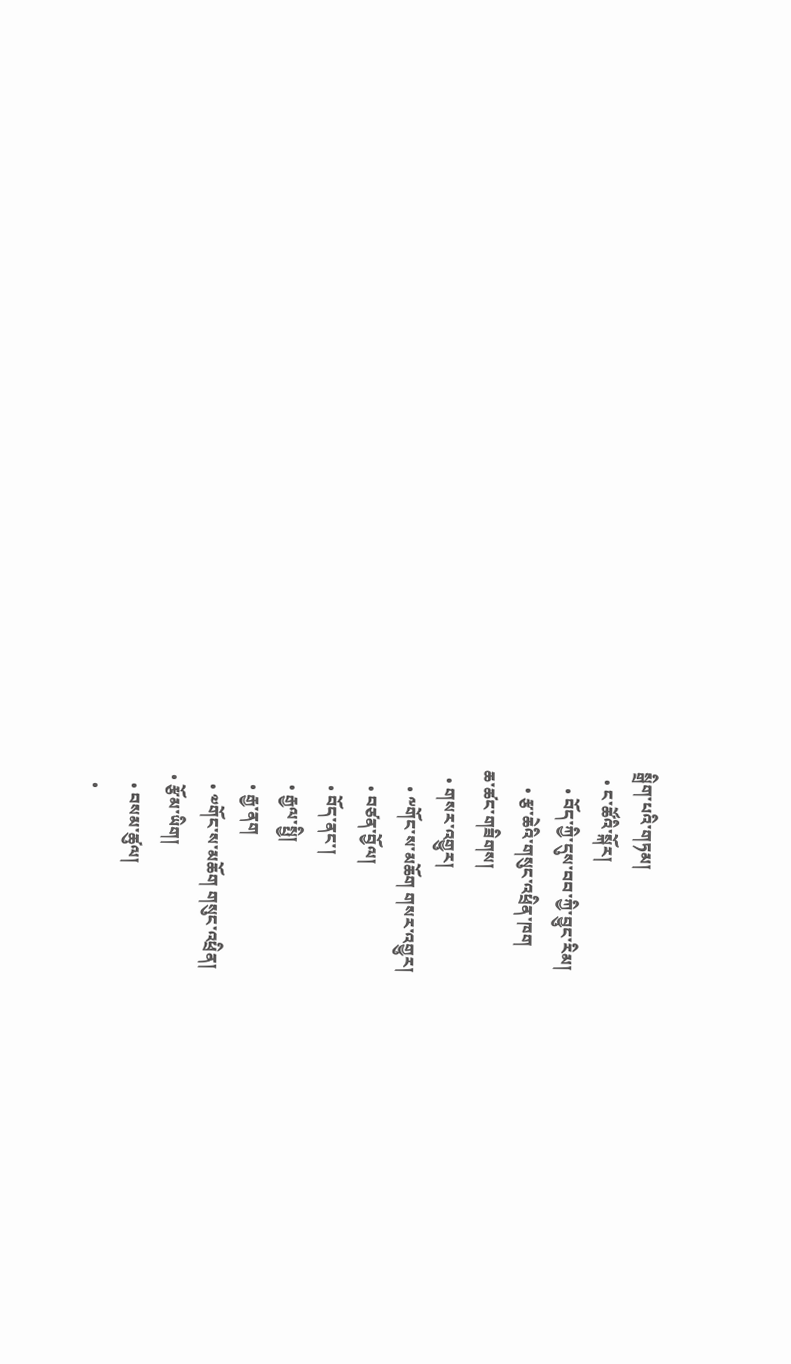སྒྲིག་པའི་གཏམ།
  • ང་ཚོའི་སྐོར།
    • བོད་ཀྱི་དུས་བབ་ཀྱི་བྱུང་རིམ།
    • རྩ་ཆེའི་གསུང་འཕྲིན་ཁག
ཆ་ཚང་གཟིགས།
  • གསར་འགྱུར།
    • ༸གོང་ས་མཆོག གསར་འགྱུར།
    • བཙན་བྱོལ།
    • བོད་ནང་།
    • རྒྱལ་སྤྱི།
    • རྒྱ་ནག
    • ༧གོང་ས་མཆོག གསུང་འཕྲིན།
  • རྩོམ་ཡིག།
    • བསམ་ཚུལ།
    •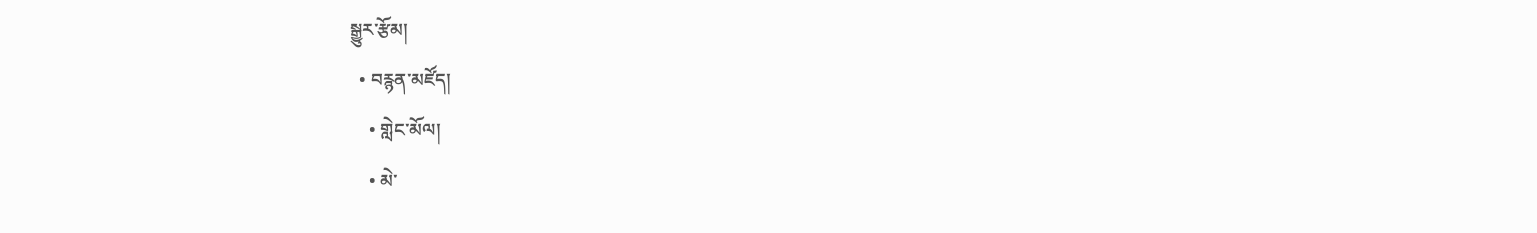སྒྱུར་རྩོམ།
  • བརྙན་མཛོད།
    • གླེང་མོལ།
    • མེ་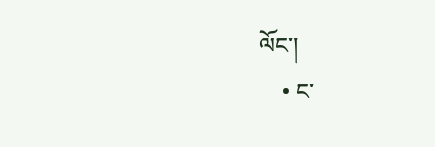ལོང་།
    • ང་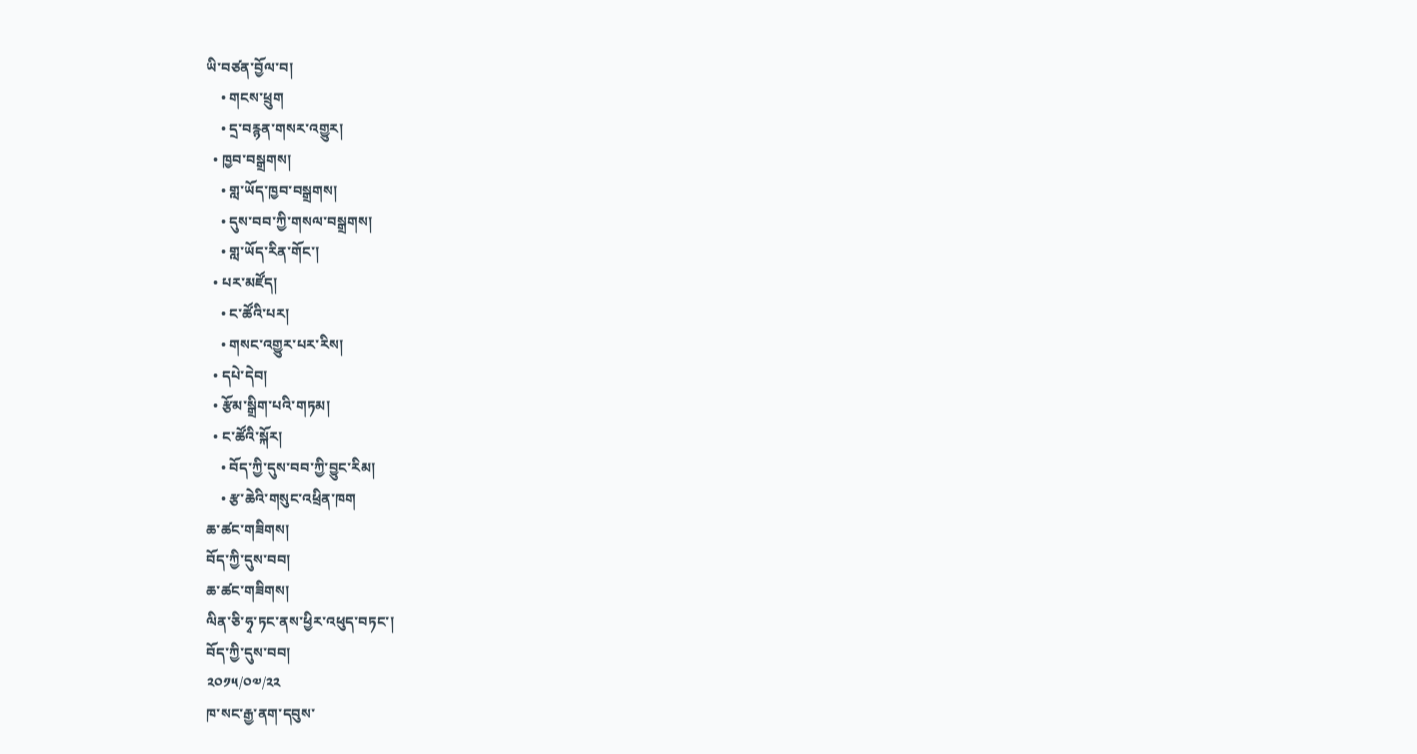ཡི་བཙན་བྱོལ་བ།
    • གངས་ཕྲུག
    • དྲ་བརྙན་གསར་འགྱུར།
  • ཁྱབ་བསྒྲགས།
    • གླ་ཡོད་ཁྱབ་བསྒྲགས།
    • དུས་བབ་ཀྱི་གསལ་བསྒྲགས།
    • གླ་ཡོད་རིན་གོང་།
  • པར་མཛོད།
    • ང་ཚོའི་པར།
    • གསང་འགྱུར་པར་རིས།
  • དཔེ་དེབ།
  • རྩོམ་སྒྲིག་པའི་གཏམ།
  • ང་ཚོའི་སྐོར།
    • བོད་ཀྱི་དུས་བབ་ཀྱི་བྱུང་རིམ།
    • རྩ་ཆེའི་གསུང་འཕྲིན་ཁག
ཆ་ཚང་གཟིགས།
བོད་ཀྱི་དུས་བབ།
ཆ་ཚང་གཟིགས།
ལིན་ཅི་ཧྭ་ཏང་ནས་ཕྱིར་འཕུད་བཏང་།
བོད་ཀྱི་དུས་བབ།
༢༠༡༥/༠༧/༢༢
ཁ་སང་རྒྱ་ནག་དབུས་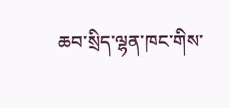ཆབ་སྲིད་ལྷན་ཁང་གིས་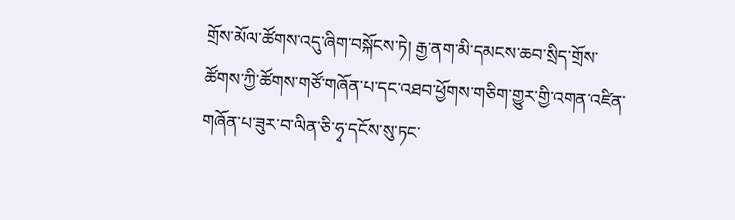གྲོས་མོལ་ཚོགས་འདུ་ཞིག་བསྐོངས་ཏེ། རྒྱ་ནག་མི་དམངས་ཆབ་སྲིད་གྲོས་ཚོགས་ཀྱི་ཚོགས་གཙོ་གཞོན་པ་དང་འཐབ་ཕྱོགས་གཅིག་གྱུར་གྱི་འགན་འཛིན་གཞོན་པ་ཟུར་བ་ལིན་ཅི་ཧྭ་དངོས་སུ་ཏང་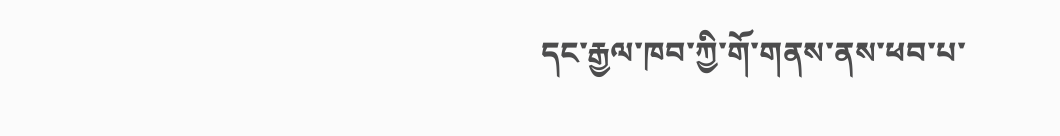དང་རྒྱལ་ཁབ་ཀྱི་གོ་གནས་ནས་ཕབ་པ་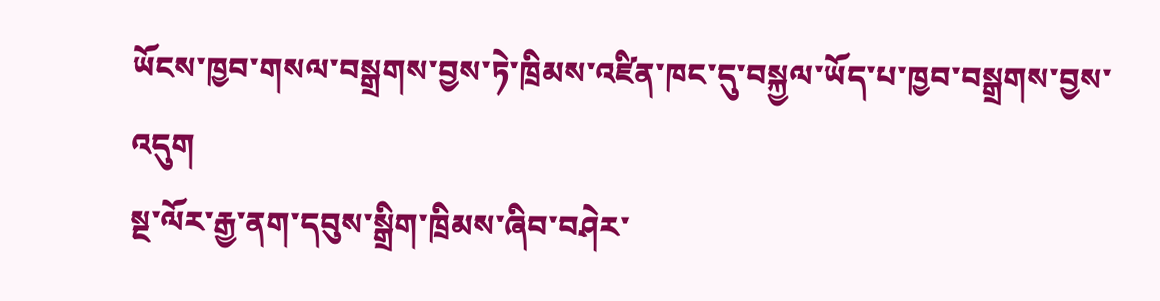ཡོངས་ཁྱབ་གསལ་བསྒྲགས་བྱས་ཏེ་ཁྲིམས་འཛིན་ཁང་དུ་བསྐྱལ་ཡོད་པ་ཁྱབ་བསྒྲགས་བྱས་འདུག
སྔ་ལོར་རྒྱ་ནག་དབུས་སྒྲིག་ཁྲིམས་ཞིབ་བཤེར་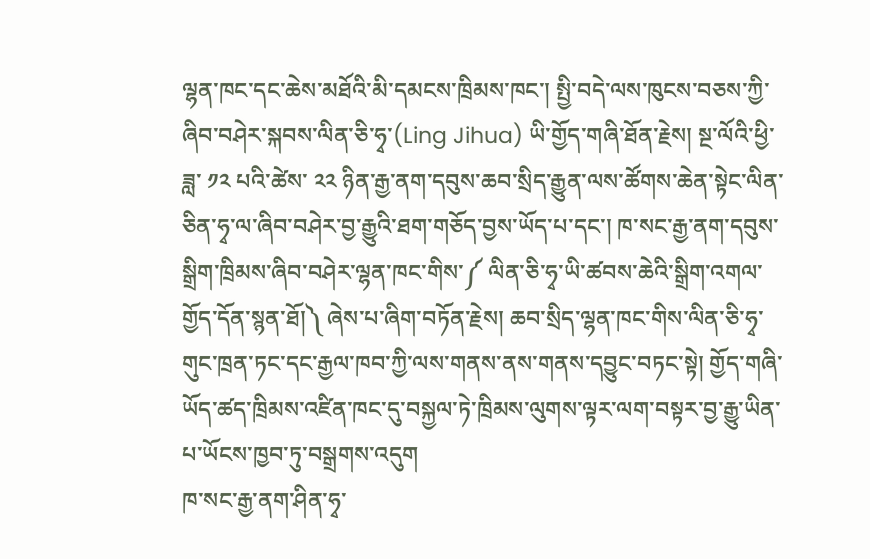ལྷན་ཁང་དང་ཆེས་མཐོའི་མི་དམངས་ཁྲིམས་ཁང་། སྤྱི་བདེ་ལས་ཁུངས་བཅས་ཀྱི་ཞིབ་བཤེར་སྐབས་ལིན་ཅི་ཧྭ་(Ling Jihua) ཡི་གྱོད་གཞི་ཐོན་རྗེས། སྔ་ལོའི་ཕྱི་ཟླ་ ༡༢ པའི་ཚེས་ ༢༢ ཉིན་རྒྱ་ནག་དབུས་ཆབ་སྲིད་རྒྱུན་ལས་ཚོགས་ཆེན་སྟེང་ལིན་ཅིན་ཧྭ་ལ་ཞིབ་བཤེར་བྱ་རྒྱུའི་ཐག་གཅོད་བྱས་ཡོད་པ་དང་། ཁ་སང་རྒྱ་ནག་དབུས་སྒྲིག་ཁྲིམས་ཞིབ་བཤེར་ལྷན་ཁང་གིས་༼ ལིན་ཅི་ཧྭ་ཡི་ཚབས་ཆེའི་སྒྲིག་འགལ་གྱོད་དོན་སྙན་ཐོ།༽ ཞེས་པ་ཞིག་བཏོན་རྗེས། ཆབ་སྲིད་ལྷན་ཁང་གིས་ལིན་ཅི་ཧྭ་གུང་ཁྲན་ཏང་དང་རྒྱལ་ཁབ་ཀྱི་ལས་གནས་ནས་གནས་དབྱུང་བཏང་སྟེ། གྱོད་གཞི་ཡོད་ཚད་ཁྲིམས་འཛིན་ཁང་དུ་བསྐྱལ་ཏེ་ཁྲིམས་ལུགས་ལྟར་ལག་བསྟར་བྱ་རྒྱུ་ཡིན་པ་ཡོངས་ཁྱབ་ཏུ་བསྒྲགས་འདུག
ཁ་སང་རྒྱ་ནག་ཤིན་ཧྭ་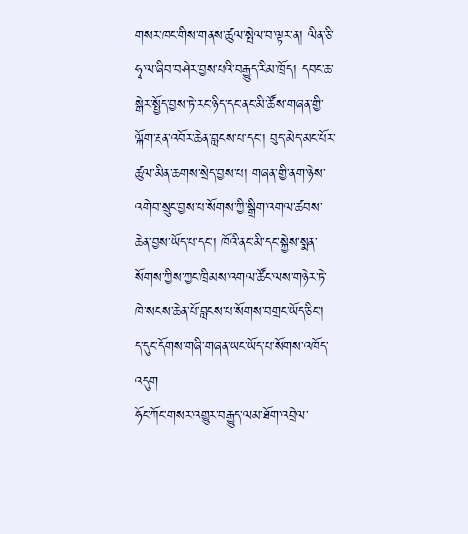གསར་ཁང་གིས་གནས་ཚུལ་སྤེལ་བ་ལྟར་ན། ལིན་ཅི་ཧྭ་ལ་ཞིབ་བཤེར་བྱས་པའི་བརྒྱུད་རིམ་ཁྲོད། དབང་ཆ་སྒེར་སྤྱོད་བྱས་ཏེ་རང་ཉིད་དང་ནང་མི་ཚོས་གཞན་གྱི་ལྐོག་རྔན་འབོར་ཆེན་བླངས་པ་དང་། བུད་མེད་མང་པོར་ཚུལ་མིན་ཆགས་སྲེད་བྱས་པ། གཞན་གྱི་ནག་ཉེས་འགེབ་སྲུང་བྱས་པ་སོགས་ཀྱི་སྒྲིག་འགལ་ཚབས་ཆེན་བྱས་ཡོད་པ་དང་། ཁོའི་ནང་མི་དང་སྐྱེས་སྨན་སོགས་ཀྱིས་ཀྱང་ཁྲིམས་འགལ་ཚོང་ལས་གཉེར་ཏེ་ཁེ་སངས་ཆེན་པོ་བླངས་པ་སོགས་བགྲང་ཡོད་ཅིང་། ད་དུང་དོགས་གཞི་གཞན་ཡང་ཡོད་པ་སོགས་འཁོད་འདུག
ཧོང་ཀོང་གསར་འགྱུར་བརྒྱུད་ལམ་ཐོག་འབྲེལ་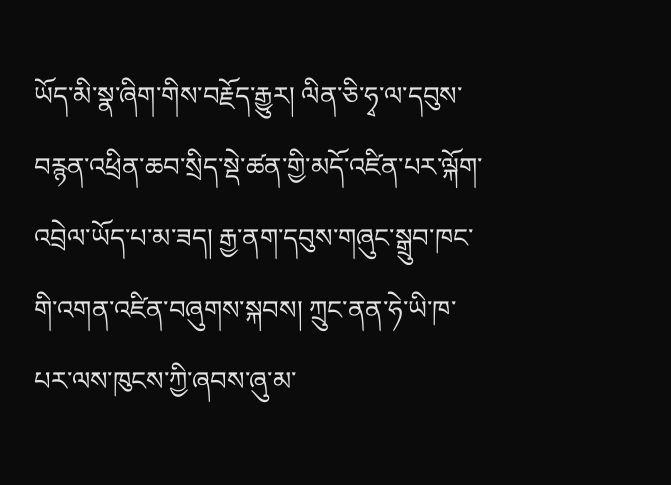ཡོད་མི་སྣ་ཞིག་གིས་བརྗོད་རྒྱུར། ལིན་ཅི་ཧྭ་ལ་དབུས་བརྙན་འཕྲིན་ཆབ་སྲིད་སྡེ་ཚན་གྱི་མདོ་འཛིན་པར་ལྐོག་འབྲེལ་ཡོད་པ་མ་ཟད། རྒྱ་ནག་དབུས་གཞུང་སྒྲུབ་ཁང་གི་འགན་འཛིན་བཞུགས་སྐབས། ཀྲུང་ནན་ཧེ་ཡི་ཁ་པར་ལས་ཁུངས་ཀྱི་ཞབས་ཞུ་མ་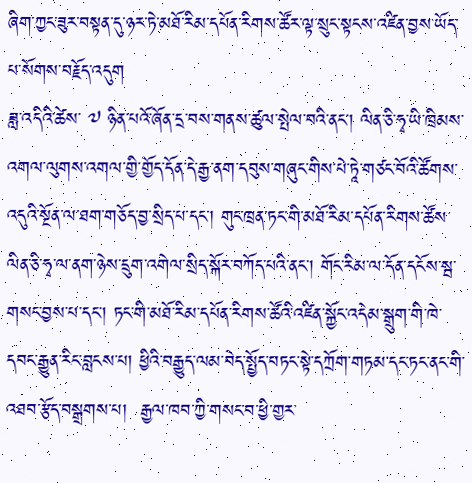ཞིག་ཀྱང་ཟུར་བསྟན་དུ་ཉར་ཏེ་མཐོ་རིམ་དཔོན་རིགས་ཚོར་ལྟ་སྲུང་སྟངས་འཛིན་བྱས་ཡོད་པ་སོགས་བརྗོད་འདུག
ཟླ་འདིའི་ཚེས་ ༧ ཉིན་པའོ་ཞོན་དྲ་བས་གནས་ཚུལ་སྤེལ་བའི་ནང་། ལིན་ཅི་ཧྭ་ཡི་ཁྲིམས་འགལ་ལུགས་འགལ་གྱི་གྱོད་དོན་དེ་རྒྱ་ནག་དབུས་གཞུང་གིས་པེ་ཏཱེ་གཙང་བོའི་ཚོགས་འདུའི་སྔོན་ལ་ཐག་གཅོད་བྱ་སྲིད་པ་དང་། གུང་ཁྲན་ཏང་གི་མཐོ་རིམ་དཔོན་རིགས་ཚོས་ལིན་ཅི་ཧྭ་ལ་ནག་ཉེས་དྲུག་འགེལ་སྲིད་སྐོར་བཀོད་པའི་ནང་། གོང་རིམ་ལ་དོན་དངོས་སྦ་གསང་བྱས་པ་དང་། ཏང་གི་མཐོ་རིམ་དཔོན་རིགས་ཚོའི་འཛིན་སྐྱོང་འདེམ་སྒྲུག་གི་ཁེ་དབང་རྒྱུན་རིང་བླངས་པ། ཕྱིའི་བརྒྱུད་ལམ་བེད་སྤྱོད་བཏང་སྟེ་དཀྲོག་གཏམ་དང་ཏང་ནང་གི་འཐབ་རྩོད་བསྒྲགས་པ།  རྒྱལ་ཁབ་ཀྱི་གསང་བ་ཕྱི་གྱར་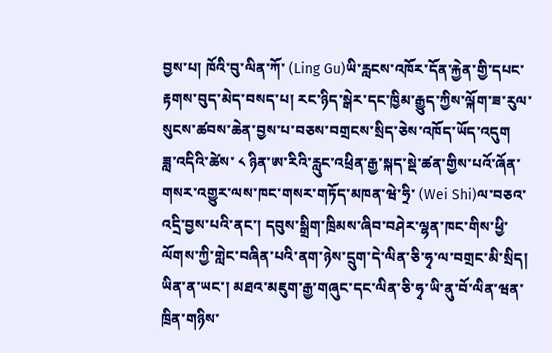བྱས་པ། ཁོའི་བུ་ལིན་ཀོ་ (Ling Gu)ཡི་རླངས་འཁོར་དོན་རྐྱེན་གྱི་དཔང་རྟགས་བུད་མེད་བསད་པ། རང་ཉིད་སྒེར་དང་ཁྱིམ་རྒྱུད་ཀྱིས་ལྐོག་ཟ་རུལ་སུངས་ཚབས་ཆེན་བྱས་པ་བཅས་བགྲངས་སྲིད་ཅེས་འཁོད་ཡོད་འདུག
ཟླ་འདིའི་ཚེས་ ༨ ཉིན་ཨ་རིའི་རླུང་འཕྲིན་རྒྱ་སྐད་སྡེ་ཚན་གྱིས་པའོ་ཞོན་གསར་འགྱུར་ལས་ཁང་གསར་གཏོད་མཁན་ཝེ་ཧྲི་ (Wei Shi)ལ་བཅའ་འདྲི་བྱས་པའི་ནང་། དབུས་སྒྲིག་ཁྲིམས་ཞིབ་བཤེར་ལྷན་ཁང་གིས་ཕྱི་ལོགས་ཀྱི་གླེང་བཞིན་པའི་ནག་ཉེས་དྲུག་དེ་ལིན་ཅི་ཧྭ་ལ་བགྲང་མི་སྲིད། ཡིན་ན་ཡང་། མཐའ་མཇུག་རྒྱ་གཞུང་དང་ལིན་ཅི་ཧྭ་ཡི་ནུ་བོ་ལིན་ཝན་ཁྲིན་གཉིས་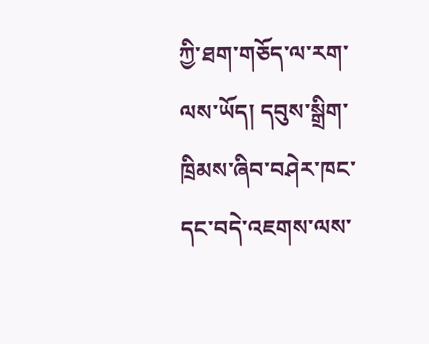ཀྱི་ཐག་གཅོད་ལ་རག་ལས་ཡོད། དབུས་སྒྲིག་ཁྲིམས་ཞིབ་བཤེར་ཁང་དང་བདེ་འཇགས་ལས་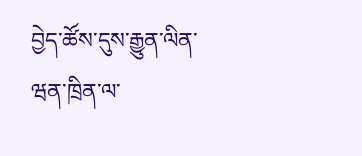བྱེད་ཚོས་དུས་རྒྱུན་ལིན་ཝན་ཁྲིན་ལ་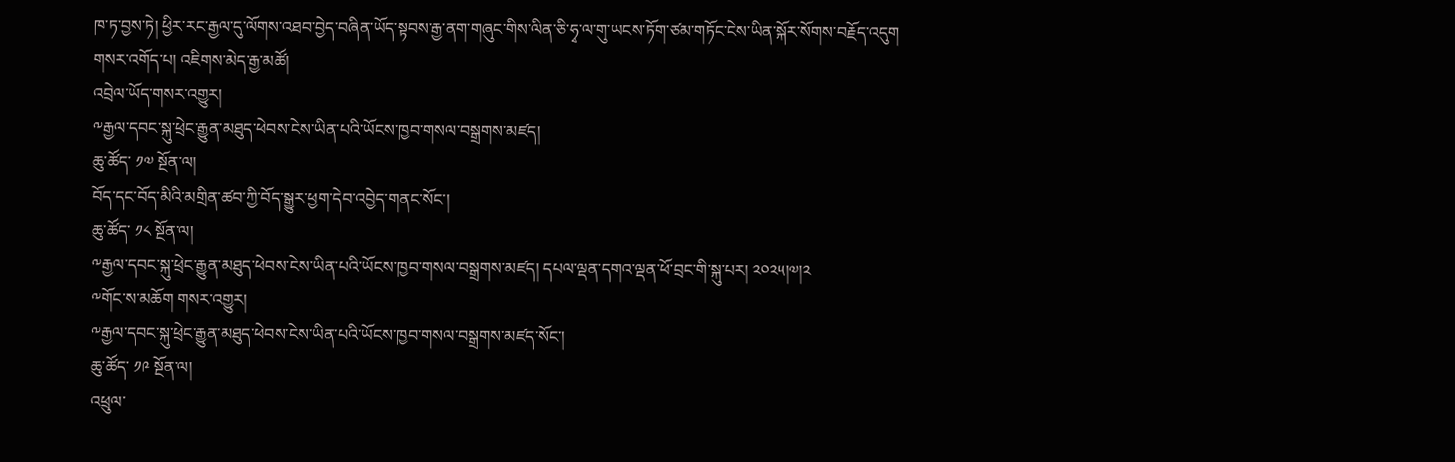ཁ་ཏ་བྱས་ཏེ། ཕྱིར་རང་རྒྱལ་དུ་ལོགས་འཐབ་བྱེད་བཞིན་ཡོད་སྟབས་རྒྱ་ནག་གཞུང་གིས་ལིན་ཅི་ཧྭ་ལ་གུ་ཡངས་ཏོག་ཙམ་གཏོང་ངེས་ཡིན་སྐོར་སོགས་བརྗོད་འདུག
གསར་འགོད་པ། འཇིགས་མེད་རྒྱ་མཚོ།
འབྲེལ་ཡོད་གསར་འགྱུར།
༸རྒྱལ་དབང་སྐུ་ཕྲེང་རྒྱུན་མཐུད་ཕེབས་ངེས་ཡིན་པའི་ཡོངས་ཁྱབ་གསལ་བསྒྲགས་མཛད།
ཆུ་ཚོད་ ༡༧ སྔོན་ལ།
བོད་དང་བོད་མིའི་མགྲིན་ཚབ་ཀྱི་བོད་སྒྱུར་ཕྱག་དེབ་འབྱེད་གནང་སོང་།
ཆུ་ཚོད་ ༡༨ སྔོན་ལ།
༸རྒྱལ་དབང་སྐུ་ཕྲེང་རྒྱུན་མཐུད་ཕེབས་ངེས་ཡིན་པའི་ཡོངས་ཁྱབ་གསལ་བསྒྲགས་མཛད། དཔལ་ལྡན་དགའ་ལྡན་ཕོ་བྲང་གི་སྐུ་པར། ༢༠༢༥།༧།༢
༸གོང་ས་མཆོག གསར་འགྱུར།
༸རྒྱལ་དབང་སྐུ་ཕྲེང་རྒྱུན་མཐུད་ཕེབས་ངེས་ཡིན་པའི་ཡོངས་ཁྱབ་གསལ་བསྒྲགས་མཛད་སོང་།
ཆུ་ཚོད་ ༡༩ སྔོན་ལ།
འཕྲུལ་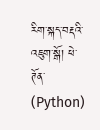རིག་སྐད་བརྡའི་འཇུག་སྒོ། ཕེ་ཊོན་ (Python)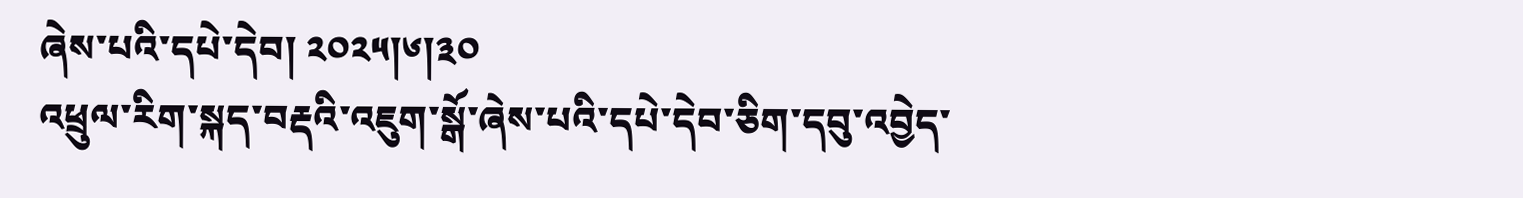ཞེས་པའི་དཔེ་དེབ། ༢༠༢༥།༦།༣༠
འཕྲུལ་རིག་སྐད་བརྡའི་འཇུག་སྒོ་ཞེས་པའི་དཔེ་དེབ་ཅིག་དབུ་འབྱེད་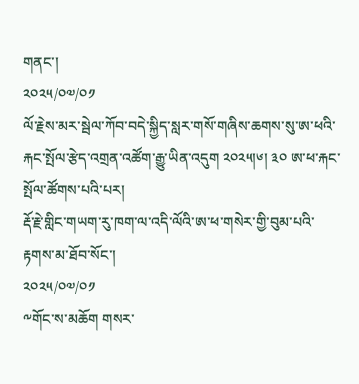གནང་།
༢༠༢༥/༠༧/༠༡
ལོ་རྗེས་མར་སྦེལ་ཀོབ་བདེ་སྐྱིད་སླར་གསོ་གཞིས་ཆགས་སུ་ཨ་ཕའི་རྐང་སྤོལ་རྩེད་འགྲན་འཚོག་རྒྱུ་ཡིན་འདུག ༢༠༢༥།༦། ༣༠ ཨ་ཕ་རྐང་སྤོལ་ཚོགས་པའི་པར།
རྡོ་རྗེ་གླིང་གཡག་རུ་ཁག་ལ་འདི་ལོའི་ཨ་ཕ་གསེར་གྱི་བུམ་པའི་རྟགས་མ་ཐོབ་སོང་།
༢༠༢༥/༠༧/༠༡
༸གོང་ས་མཆོག གསར་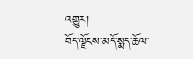འགྱུར།
བོད་ལྗོངས་མདོ་སྨད་ཆོལ་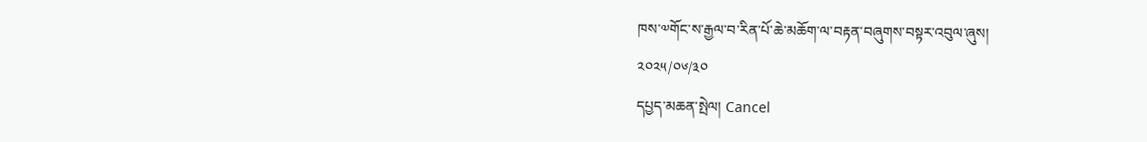ཁས་༧གོང་ས་རྒྱལ་བ་རིན་པོ་ཆེ་མཆོག་ལ་བརྟན་བཞུགས་བསྟར་འབུལ་ཞུས།
༢༠༢༥/༠༦/༣༠
དཔྱད་མཆན་སྤེལ། Cancel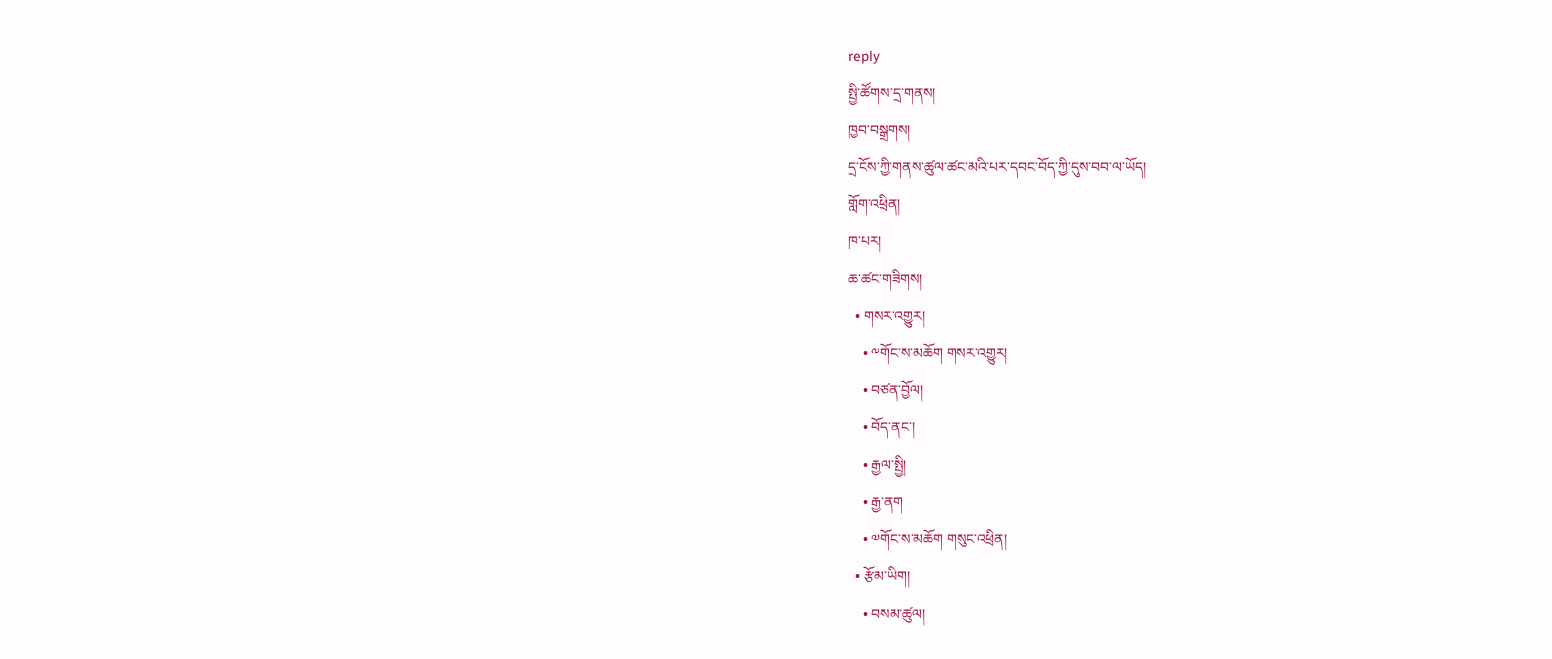reply
སྤྱི་ཚོགས་དྲ་གནས།
ཁྱབ་བསྒྲགས།
དྲ་ངོས་ཀྱི་གནས་ཚུལ་ཚང་མའི་པར་དབང་བོད་ཀྱི་དུས་བབ་ལ་ཡོད།
གློག་འཕྲིན།
ཁ་པར།
ཆ་ཚང་གཟིགས།
  • གསར་འགྱུར།
    • ༸གོང་ས་མཆོག གསར་འགྱུར།
    • བཙན་བྱོལ།
    • བོད་ནང་།
    • རྒྱལ་སྤྱི།
    • རྒྱ་ནག
    • ༧གོང་ས་མཆོག གསུང་འཕྲིན།
  • རྩོམ་ཡིག།
    • བསམ་ཚུལ།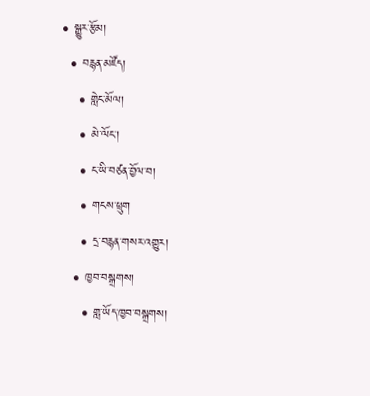• སྒྱུར་རྩོམ།
  • བརྙན་མཛོད།
    • གླེང་མོལ།
    • མེ་ལོང་།
    • ང་ཡི་བཙན་བྱོལ་བ།
    • གངས་ཕྲུག
    • དྲ་བརྙན་གསར་འགྱུར།
  • ཁྱབ་བསྒྲགས།
    • གླ་ཡོད་ཁྱབ་བསྒྲགས།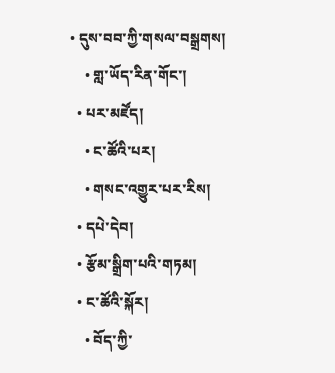• དུས་བབ་ཀྱི་གསལ་བསྒྲགས།
    • གླ་ཡོད་རིན་གོང་།
  • པར་མཛོད།
    • ང་ཚོའི་པར།
    • གསང་འགྱུར་པར་རིས།
  • དཔེ་དེབ།
  • རྩོམ་སྒྲིག་པའི་གཏམ།
  • ང་ཚོའི་སྐོར།
    • བོད་ཀྱི་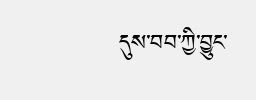དུས་བབ་ཀྱི་བྱུང་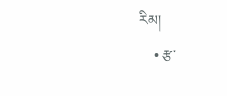རིམ།
    • རྩ་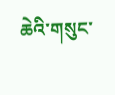ཆེའི་གསུང་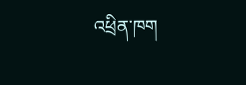འཕྲིན་ཁག